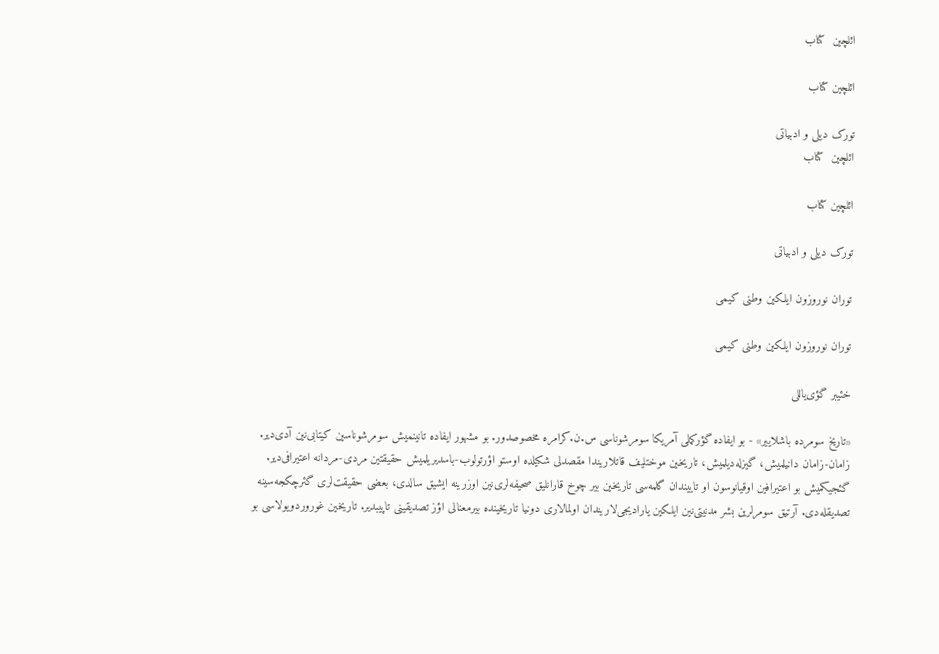ائلچین  کتاب

ائلچین کتاب

تورک دیلی و ادبیاتی
ائلچین  کتاب

ائلچین کتاب

تورک دیلی و ادبیاتی

توران نوروزون ایلکین وطنی کیمی

توران نوروزون ایلکین وطنی کیمی

خئیبر گؤی‌یاللی

«تاریخ سومرده باشلاییر» - بو ایفاده گؤرکملی آمریکا سومرشوناسی س.ن.کرامره مخصوصدور. بو مشهور ایفاده تانینمیش سومرشوناسین کیتابی‌نین آدی‌دیر. زامان-زامان دانیلمیش، گیزله‌دیلمیش، تاریخین موختلیف قاتلاریندا مقصدلی شکیلده اوستو اؤرتولوب-باسدیریلمیش حقیقتین مردی-مردانه اعتیرافی‌دیر. گئجیکمیش بو اعتیرافین اوقیانوسون او تاییندان گلمه‌سی تاریخین بیر چوخ قارانلیق صحیفه‌لری‌نین اوزرینه ایشیق سالدی، بعضی حقیقت‌لری گئرچکجه‌سینه تصدیقله‌دی. آرتیق سومر‌لرین بشر مدنیتی‌نین ایلکین یارادیجی‌لاریندان اولما‌لاری دونیا تاریخینده بیرمعنالی اؤز تصدیقینی تاپیبدیر. تاریخین غوروردویولاسی بو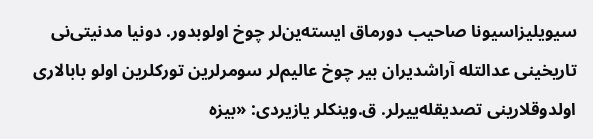سیویلیزاسیونا صاحیب دورماق ایسته‌ین‌لر چوخ اولوبدور. دونیا مدنیتی‌نی تاریخینی عدالتله آراشدیران بیر چوخ عالیم‌لر سومر‌لرین تورکلرین اولو بابا‌لاری اولدوقلارینی تصدیقله‌ییر‌لر. ق.وینکلر یازیردی: «بیزه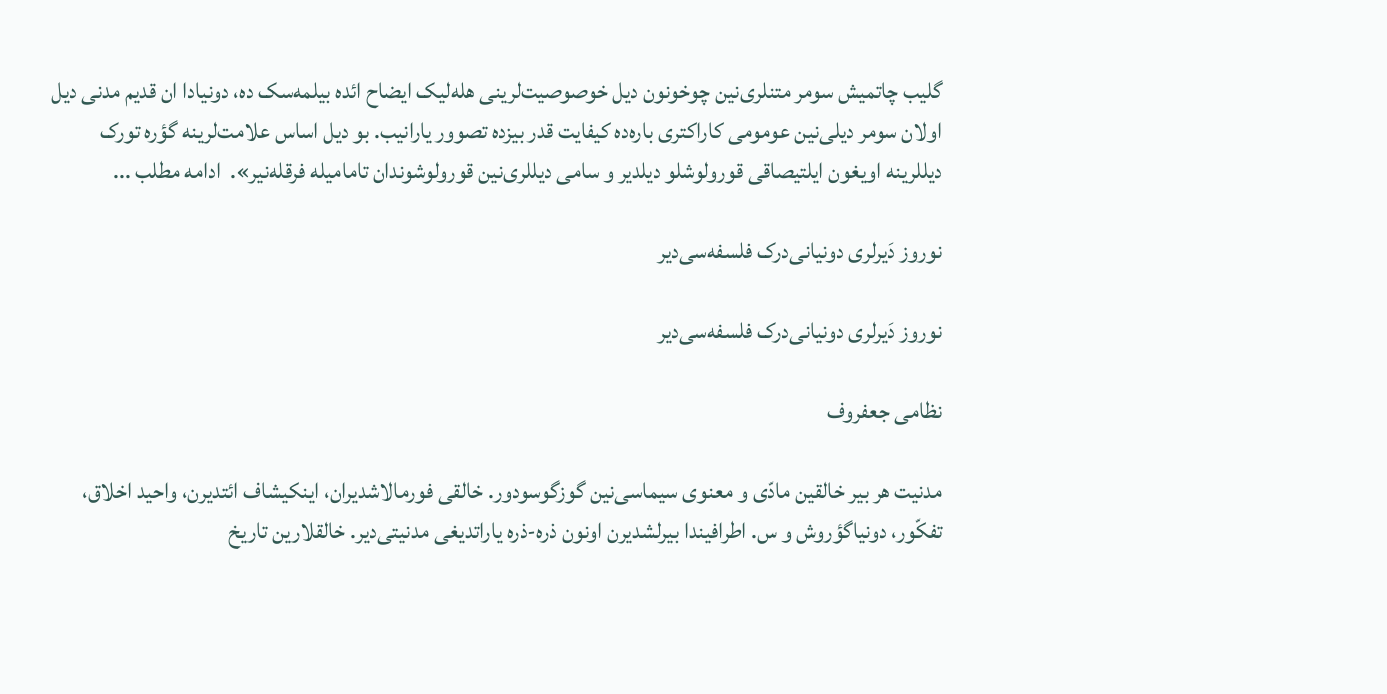گلیب چاتمیش سومر متنلری‌نین چوخونون دیل خوصوصیت‌لرینی هله‌لیک ایضاح ائده بیلمه‌سک ده، دونیادا ان قدیم مدنی دیل اولان سومر دیلی‌نین عومومی کاراکتری باره‌ده کیفایت قدر بیزده تصوور یارانیب. بو دیل اساس علامت‌لرینه گؤره تورک دیللرینه اویغون ایلتیصاقی قورولوشلو دیلدیر و سامی دیللری‌نین قورولوشوندان تامامیله فرقله‌نیر».  ادامه مطلب ...

نوروز دَیرلری دونیانی‌درک فلسفه‌سی‌دیر

نوروز دَیرلری دونیانی‌درک فلسفه‌سی‌دیر

نظامی جعفروف

مدنیت هر بیر خالقین مادّی و معنوی سیماسی‌نین گوزگوسودور. خالقی فورمالاشدیران، اینکیشاف ائتدیرن، واحید اخلاق، تفکّور، دونیاگؤروش و س. اطرافیندا بیرلشدیرن اونون ذره-ذره یاراتدیغی مدنیتی‌دیر. خالقلارین تاریخ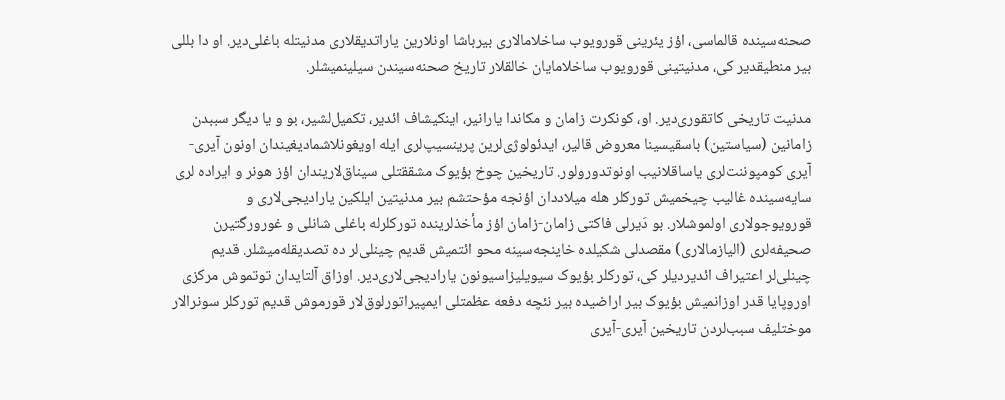صحنه‌سینده قالماسی، اؤز یئرینی قورویوب ساخلامالاری بیرباشا اونلارین یاراتدیقلاری مدنیتله باغلی‌دیر. او دا بللی بیر منطیقدیر کی، مدنیتینی قورویوب ساخلامایان خالقلار تاریخ صحنه‌سیندن سیلینمیشلر.

مدنیت تاریخی کاتقوری‌دیر. او، کونکرت زامان و مکاندا یارانیر، اینکیشاف ائدیر، تکمیل‌لشیر، بو و یا دیگر سببدن زامانین (سیاستین) باسقیسینا معروض قالیر، ایدئولوژی‌لرین پرینسیپ‌لری ایله اویغونلاشمادیغیندان اونون آیری-آیری کومپوننت‌لری یاساقلانیب اونوتدورولور. تاریخین چوخ بؤیوک مشققتلی سیناق‌لاریندان اؤز هونر و ایراده لری سایه‌سینده غالیب چیخمیش تورکلر هله میلاددان اؤنجه مؤحتشم بیر مدنیتین ایلکین یارادیجی‌لاری و قورویوجولاری اولموشلار. بو دَیرلی فاکتی زامان-زامان اؤز مأخذلرینده تورکلرله باغلی شانلی و غورورگتیرن صحیفه‌لری (الیازمالاری) مقصدلی شکیلده خاینجه‌سینه محو ائتمیش قدیم چینلی‌لر ده تصدیقله‌میشلر. قدیم چینلی‌لر اعتیراف ائدیردیلر کی، تورکلر بؤیوک سیویلیزاسیونون یارادیجی‌لاری‌دیر. اوزاق آلتایدان توتموش مرکزی اوروپایا قدر اوزانمیش بؤیوک بیر اراضیده بیر نئچه دفعه عظمتلی ایمپیراتورلوق‌لار قورموش قدیم تورکلر سونرالار موختلیف سبب‌لردن تاریخین آیری-آیری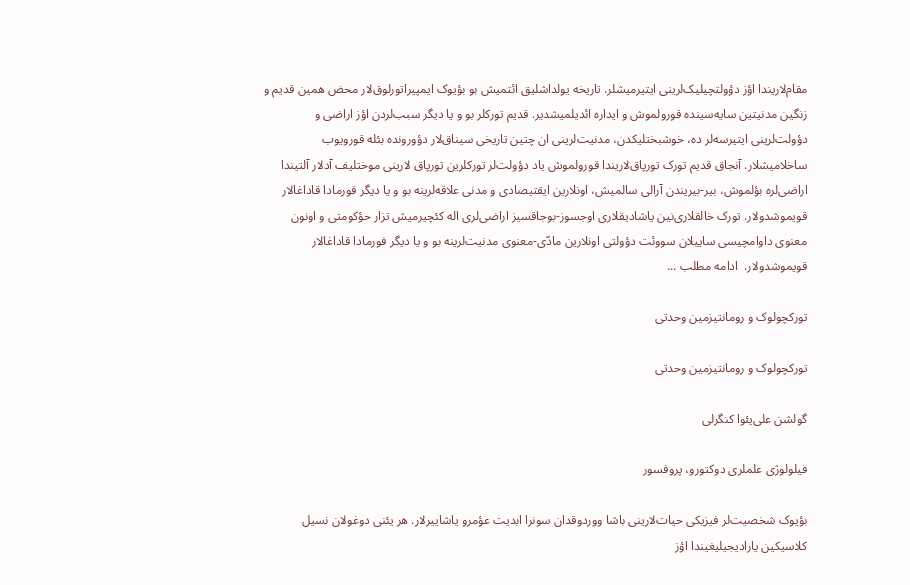مقام‌لاریندا اؤز دؤولتچیلیک‌لرینی ایتیرمیشلر. تاریخه یولداشلیق ائتمیش بو بؤیوک ایمپیراتورلوق‌لار محض همین قدیم و زنگین مدنیتین سایه‌سینده قورولموش و ایداره ائدیلمیشدیر. قدیم تورکلر بو و یا دیگر سبب‌لردن اؤز اراضی و دؤولت‌لرینی ایتیرسه‌لر ده، خوشبختلیکدن، مدنیت‌لرینی ان چتین تاریخی سیناق‌لار دؤورونده بئله قورویوب ساخلامیشلار. آنجاق قدیم تورک تورپاق‌لاریندا قورولموش یاد دؤولت‌لر تورکلرین تورپاق لارینی موختلیف آدلار آلتیندا اراضی‌لره بؤلموش، بیر-بیریندن آرالی سالمیش، اونلارین ایقتیصادی و مدنی علاقه‌لرینه بو و یا دیگر فورمادا قاداغالار قویموشدولار. تورک خالقلاری‌نین یاشادیقلاری اوجسوز-بوجاقسیز اراضی‌لری اله کئچیرمیش تزار حؤکومتی و اونون معنوی داوامچیسی ساییلان سووئت دؤولتی اونلارین مادّی-معنوی مدنیت‌لرینه بو و یا دیگر فورمادا قاداغالار قویموشدولار.  ادامه مطلب ...

تورکچولوک و رومانتیزمین وحدتی

تورکچولوک و رومانتیزمین وحدتی

گولشن علی‌یئوا کنگرلی

فیلولوژی علملری دوکتورو، پروفسور

بؤیوک شخصیت‌لر فیزیکی حیات‌لارینی باشا ووردوقدان سونرا ابدیت عؤمرو یاشاییرلار. هر یئنی دوغولان نسیل کلاسیکین یارادیجیلیغیندا اؤز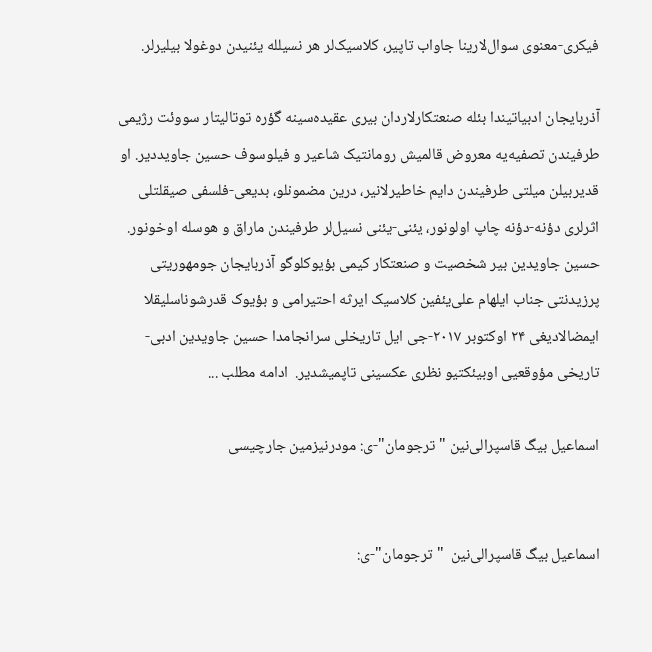فیکری-معنوی سوال‌لارینا جاواب تاپیر، کلاسیک‌لر هر نسیلله یئنیدن دوغولا بیلیرلر.

آذربایجان ادبیاتیندا بئله صنعتکارلاردان بیری عقیده‌سینه گؤره توتالیتار سووئت رژیمی طرفیندن تصفیه‌یه معروض قالمیش رومانتیک شاعیر و فیلوسوف حسین جاویددیر. او قدیربیلن میلتی طرفیندن دایم خاطیرلانیر، درین مضمونلو، بدیعی-فلسفی صیقلتلی اثرلری دؤنه-دؤنه چاپ اولونور، یئنی-یئنی نسیل‌لر طرفیندن ماراق و هوسله اوخونور. حسین جاویدین بیر شخصیت و صنعتکار کیمی بؤیوکلوگو آذربایجان جومهوریتی پرزیدنتی جناب ایلهام علی‌یئفین کلاسیک ایرثه احتیرامی و بؤیوک قدرشوناسلیقلا ایمضالادیغی ۲۴ اوکتوبر ۲۰۱۷-جی ایل تاریخلی سرانجامدا حسین جاویدین ادبی-تاریخی مؤوقعیی اوبیئکتیو نظری عکسینی تاپمیشدیر.  ادامه مطلب ...

اسماعیل بیگ قاسپرالی‌نین "ترجومان‌"-ی: مودرنیزمین جارچیسی


اسماعیل بیگ قاسپرالی‌نین  "ترجومان‌"-ی: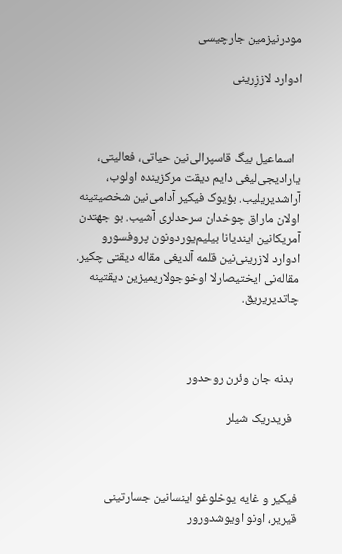مودرنیزمین جارچیسی

ادوارد لاززِرینی



  اسماعیل بیگ قاسپرالی‌‌نین حیاتی، فعالیتی، یارادیجی‌لیغی دایم دیقت مرکزینده اولوب، آراشدیریلیب. بؤیوک فیکیر آدامی‌نین شخصیتینه  اولان ماراق چوخدان سرحدلری آشیب. بو جهتدن آمریکانین ایندیانا بیلیم‌یوردونون پروفسورو ادوارد لازرینی‌نین قلمه آلدیغی مقاله دیقتی چکیر. مقاله‌نی ایختیصارلا اوخوجولاریمیزین دیقتینه چاتدیریریق.



  بدنه جان وئرن روحدور

  فریدریک شیلر



فیکیر و غایه یوخلوغو اینسانین جسارتینی قیریر، اونو اویوشدورور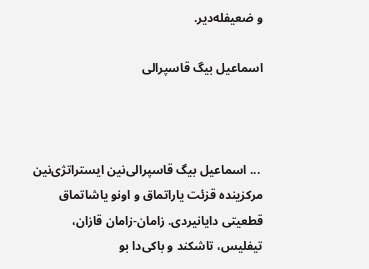و ضعیفله‌دیر.

اسماعیل بیگ قاسپرالی‌



 ... اسماعیل بیگ قاسپرالی‌‌نین ایستراتژی‌نین مرکزینده قزئت یاراتماق و اونو یاشاتماق قطعیتی دایانیردی. زامان-زامان قازان، تیفلیس، تاشکند و باکی‌دا بو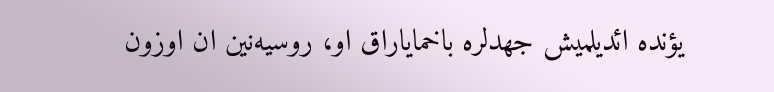یؤنده ائدیلمیش جهدلره باخمایاراق او، روسیه‌نین ان اوزون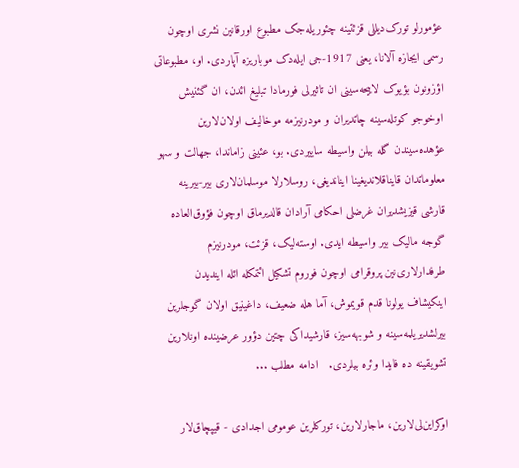عؤمورلو تورک‌دیللی قزئتینه چئوریله‌جک مطبوع اورقانین نشری اوچون رسمی ایجازه آلانا، یعنی 1917-جی ایله‌دک موباریزه آپاردی. او، مطبوعاتی اؤزونون بؤیوک لاییحه‌سینی ان تاثیرلی فورمادا تبلیغ ائدن، ان گئنیش اوخوجو کوتله‌سینه چاتدیران و مودرنیزمه موخالیف اولان‌لارین عؤهده‌‌سیندن گله بیلن واسیطه ساییردی. بو، عئینی زاماندا، جهالت و سهو معلوماتدان قایناقلاندیغینا ایناندیغی، روسلارلا موسلمان‌لاری بیر-بیرینه قارشی قیزیشدیران غرضلی احکامی آرادان قالدیرماق اوچون فؤوق‌العاده گوجه مالیک بیر واسیطه ایدی. اوسته‌لیک، قزئت، مودرنیزم طرفدارلاری‌نین پروقرامی اوچون فوروم تشکیل ائتمکله ائله ایندیدن اینکیشاف یولونا قدم قویموش، آما هله ضعیف، داغینیق اولان گوجلرین بیرلشدیریلمه‌سینه و شوبهه‌سیز، قارشیداکی چتین دؤور عرضینده اونلارین تشویقینه ده فایدا وئره بیلردی.   ادامه مطلب ...

اوکراین‌لی‌لارین، ماجارلارین، تورکلرین عومومی اجدادی - قیپچاق‌لار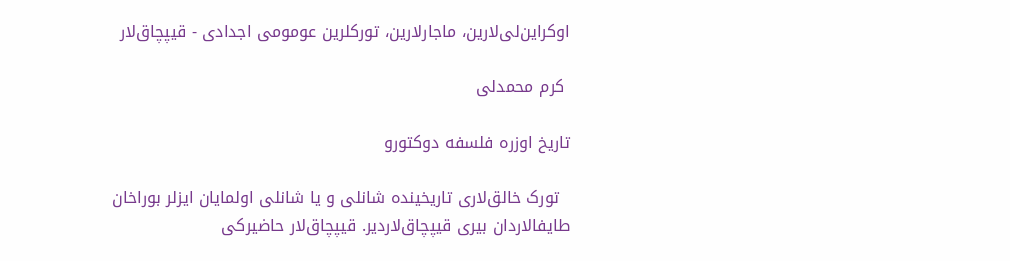اوکراین‌لی‌لارین، ماجارلارین، تورکلرین عومومی اجدادی - قیپچاق‌لار

 کرم محمدلی‌

تاریخ اوزره فلسفه دوکتورو

  تورک خالق‌لاری تاریخینده شانلی و یا شانلی اولمایان ایزلر بوراخان طایفالاردان بیری قیپچاق‌لاردیر. قیپچاق‌لار حاضیرکی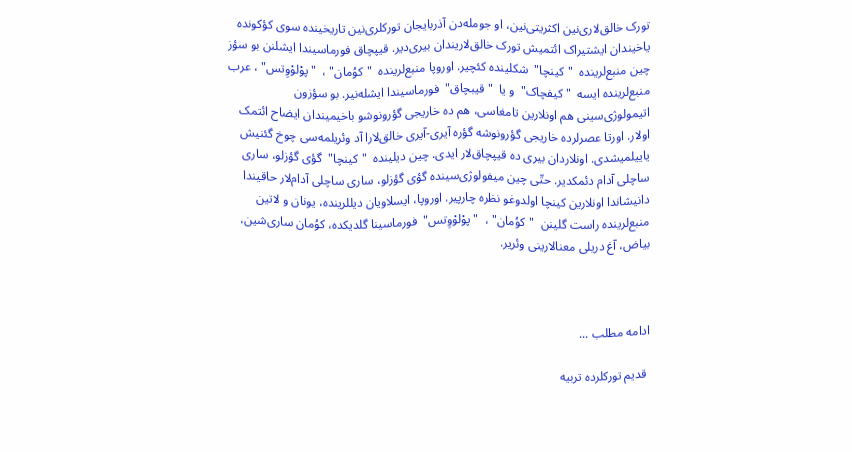تورک خالق‌لاری‌نین اکثریتی‌نین، او جومله‌دن آذربایجان تورکلری‌نین تاریخینده سوی کؤکونده یاخیندان ایشتیراک ائتمیش تورک خالق‌لاریندان بیری‌دیر. قیپچاق فورماسیندا ایشلنن بو سؤز چین منبع‌لرینده  "کینچا‌"  شکلینده کئچیر. اوروپا منبع‌لرینده  "کوُمان‌" ،  "پوْلوْوِتس‌" ، عرب منبع‌لرینده ایسه  "کیفچاک‌"  و یا  "قیبچاق‌"  فورماسیندا ایشله‌نیر. بو سؤزون اتیمولوژی‌سینی هم اونلارین تامغاسی، هم ده خاریجی گؤرونوشو باخیمیندان ایضاح ائتمک اولار. اورتا عصرلرده خاریجی گؤرونوشه گؤره آیری-آیری خالق‌لارا آد وئریلمه‌سی چوخ گئنیش یاییلمیشدی. اونلاردان بیری ده قیپچاق‌لار ایدی. چین دیلینده  "کینچا‌"  گؤی گؤزلو، ساری ساچلی آدام دئمکدیر. حتّی چین میفولوژی‌سینده گؤی گؤزلو، ساری ساچلی آدام‌لار حاقیندا دانیشاندا اونلارین کینچا اولدوغو نظره چارپیر. اوروپا، ایسلاویان دیللرینده، یونان و لاتین منبع‌لرینده راست گلینن  "کوُمان" ،  "پوْلوْوِتس‌"  فورماسینا گلدیکده، کوُمان ساری‌شین، بیاض، آغ دریلی معنالارینی وئریر.



ادامه مطلب ...

 قدیم تورکلرده تربیه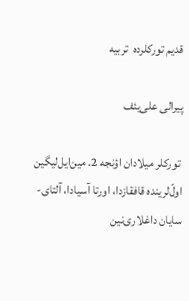قدیم تورکلرده  تربیه

پیرالی علی‌یئف

 تورکلر میلادان اؤنجه 2. مین‌ایل‌لیگین اولّ‌لرینده قافقازدا، اورتا آسیادا، آلتای-سایان داغلاری‌نین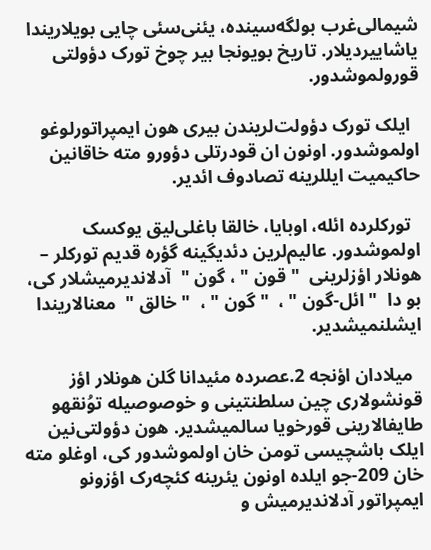شیمالی‌غرب بولگه‌سینده، یئنی‌سئی چایی بویلاریندا یاشاییردیلار. تاریخ بویونجا بیر چوخ تورک دؤولتی قورولموشدور.

  ایلک تورک دؤولت‌لریندن بیری هون ایمپراتورلوغو اولموشدور. اونون ان قودرتلی دؤورو مته خاقانین حاکیمیت ایللرینه تصادوف ائدیر.

  تورکلرده ائله، اوبایا، خالقا باغلی‌لیق یوکسک اولموشدور. عالیم‌لرین دئدیگینه گؤره قدیم تورکلر – هونلار اؤزلرینی  " قون " ، گون "  آدلاندیرمیشلار کی، بو دا  " ائل-گون " ،  " گون " ،  " خالق "  معنالاریندا ایشلنمیشدیر.

  میلادان اؤنجه 2.عصرده مئیدانا گلن هونلار اؤز قونشولاری چین سلطنتینی و خوصوصیله توُنقهو طایفالارینی قورخویا سالمیشدیر. هون دؤولتی‌نین ایلک باشچیسی تومن خان اولموشدور کی، اوغلو مته خان 209-جو ایلده اونون یئرینه کئچه‌رک اؤزونو ایمپراتور آدلاندیرمیش و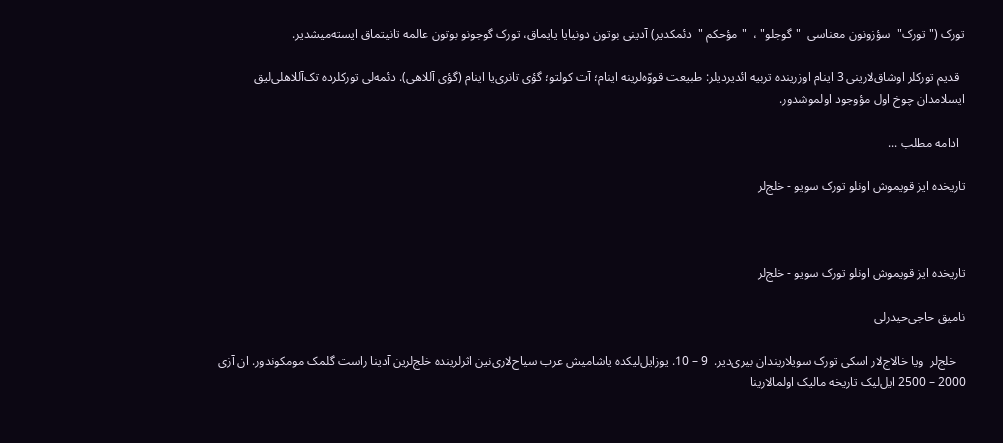تورک (" تورک‌"  سؤزونون معناسی  "گوجلو‌" ،  "مؤحکم "  دئمکدیر) آدینی بوتون دونیایا یایماق، تورک گوجونو بوتون عالمه تانیتماق ایسته‌میشدیر.

  قدیم تورکلر اوشاق‌لارینی 3 اینام اوزرینده تربیه ائدیردیلر: طبیعت قووّه‌لرینه اینام؛ آت کولتو؛ گؤی تانری‌یا اینام (گؤی آللاهی). دئمه‌لی تورکلرده تک‌آللاهلی‌لیق ایسلامدان چوخ اول مؤوجود اولموشدور.

  ادامه مطلب ...

تاریخده ایز قویموش اونلو تورک سویو - خلج‌لر



تاریخده ایز قویموش اونلو تورک سویو - خلج‌لر

نامیق حاجی‌حیدرلی

   خلج‌لر  ویا خالاج‌لار اسکی تورک سویلاریندان بیری‌دیر.  9 – 10. یوزایل‌لیکده یاشامیش عرب سیاح‌لاری‌نین اثرلرینده خلج‌لرین آدینا راست گلمک مومکوندور. ان آزی 2000 – 2500 ایل‌لیک تاریخه مالیک اولمالارینا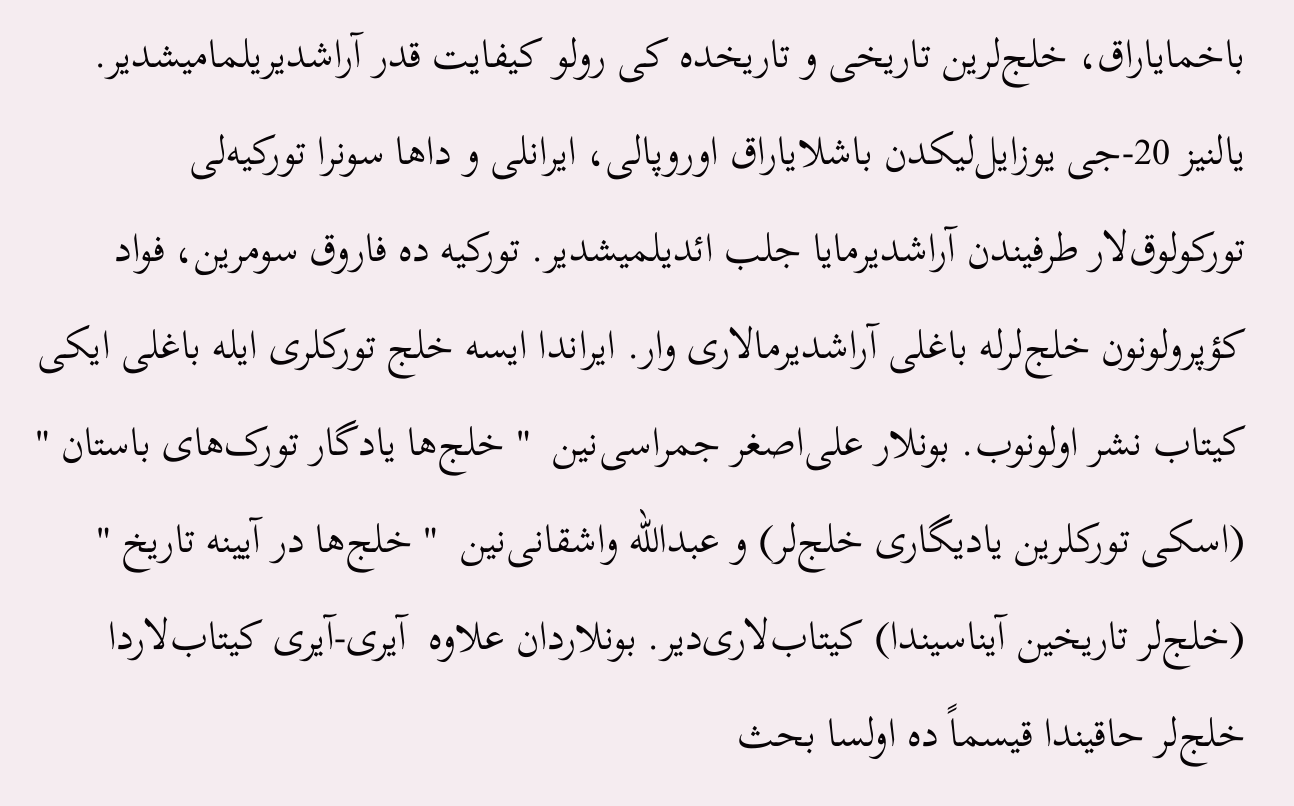باخمایاراق، خلج‌لرین تاریخی و تاریخده کی رولو کیفایت قدر آراشدیریلمامیشدیر. یالنیز 20-جی یوز‌ایل‌لیکدن باشلایاراق اوروپالی، ایرانلی و داها سونرا تورکیه‌‌لی تورکولوق‌لار طرفیندن آراشدیرمایا جلب ائدیلمیشدیر. تورکیه‌ ده فاروق سومرین، فواد کؤپرولونون خلج‌لرله باغلی آراشدیرمالاری وار. ایراندا ایسه خلج تورکلری ایله باغلی ایکی کیتاب نشر اولونوب. بونلار علی‌اصغر جمراسی‌نین  " خلج‌ها یادگار تورک‌های باستان "  (اسکی تورکلرین یادیگاری خلج‌لر) و عبدالله واشقانی‌نین  " خلج‌ها در آیینه تاریخ "  (خلج‌لر تاریخین آیناسیندا) کیتاب‌لاری‌دیر. بونلاردان علاوه  آیری-آیری کیتاب‌لاردا خلج‌لر حاقیندا قیسماً ده اولسا بحث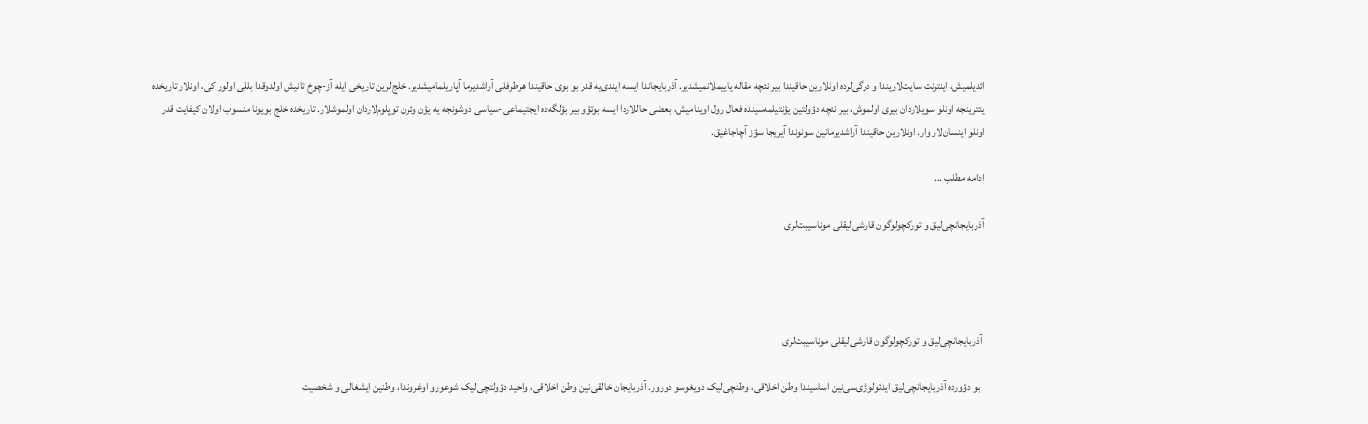ائدیلمیش، اینترنت سایت‌لاریندا و درگی‌لرده اونلارین حاقیندا بیر نئچه مقاله یاییملانمیشدیر. آذربایجاندا ایسه ایندی‌یه قدر بو بوی حاقیندا هرطرفلی آراشدیرما آپاریلمامیشدیر. خلج‌لرین تاریخی ایله آز-چوخ تانیش اولدوقدا بللی اولور کی، اونلار تاریخده یئترینجه اونلو سویلاردان بیری اولموش، بیر نئچه دؤولتین یؤنتیلمه‌سینده فعال رول اوینامیش، بعضی حاللاردا ایسه بوتؤو بیر بؤلگه‌ده ایجتیماعی-سیاسی دوشونجه یه یؤن وئرن توپلوم‌لاردان اولموشلار. تاریخده خلج بویونا منسوب اولان کیفایت قدر اونلو اینسان‌لار وار. اونلارین حاقیندا آراشدیرمانین سونوندا آیریجا سؤز آچاجاغیق.

ادامه مطلب ...

آذربایجانچی‌لیق و تورکچولوگون قارشی‌لیقلی موناسیبت‌لری




 آذربایجانچی‌لیق و تورکچولوگون قارشی‌لیقلی موناسیبت‌لری

  بو دؤورده آذربایجانچی‌لیق ایدئولوژی‌سی‌نین اساسیندا وطن اخلاقی، وطنچی‌لیک دویغوسو دورور. آذربایجان خالقی‌نین وطن اخلاقی، واحید دؤولتچی‌لیک شوعورو اوغروندا، وطنین ایشغالی و شخصیت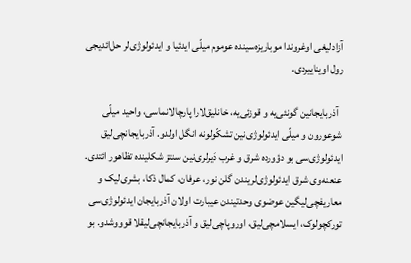آزادلیغی اوغروندا موباریزه‌سینده عوموم میلّی ایدئیا و ایدئولوژی‌‌لر حل‌‌ائدیجی رول اویناییردی.

  آذربایجانین گونئی‌یه و قوزئی‌یه، خانلیق‌لارا پارچالانماسی، واحید میلّی شوعورون و میلّی ایدئولوژی‌‌نین تشکّولونه انگل اولدو. آذربایجانچی‌لیق ایدئولوژی‌سی بو دؤورده شرق و غرب دَیرلری‌نین سنتز شکلینده تظاهور ائتدی. عنعنه‌وی شرق ایدئولوژی‌لریندن گلن نور، عرفان، کمال ذکا، بشری‌لیک و معاریفچی‌لیگین عوضوی وحدتیندن عیبارت اولان آذربایجان ایدئولوژی‌سی تورکچولوک، ایسلامچی‌لیق، اوروپاچی‌لیق و آذربایجانچی‌لیقلا قوووشدو. بو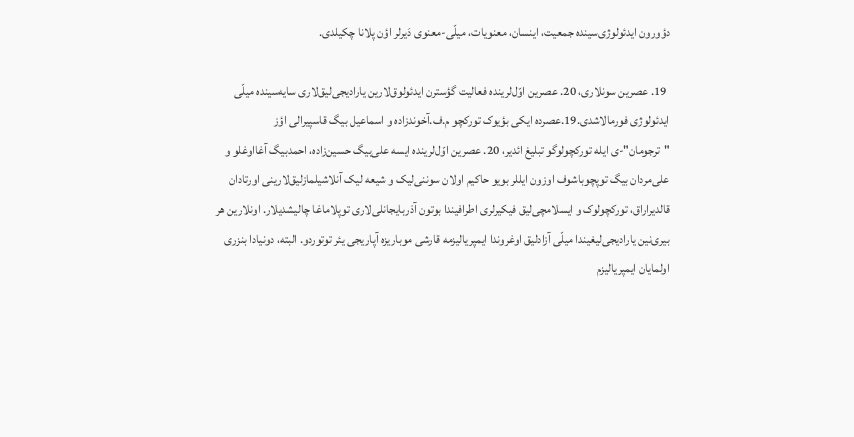دؤورون ایدئولوژی‌سینده جمعیت، اینسان، معنویات، میلّی-معنوی دَیرلر اؤن پلانا چکیلدی.

 19. عصرین سونلاری، 20. عصرین اوّل‌لرینده فعالیت گؤسترن ایدئولوق‌لارین یارادیجی‌لیق‌لاری سایه‌سینده میلّی ایدئولوژی‌‌ فورمالاشدی.19.عصرده ایکی بؤیوک تورکچو م.ف.آخوندزاده و اسماعیل بیگ قاسپیرالی اؤز  "ترجومان"-ی ایله تورکچولوگو تبلیغ ائدیر، 20. عصرین اوّل‌لرینده ایسه علی‌بیگ حسین‌زاده، احمد‌بیگ آغااوغلو و علی‌مردان بیگ توپچوباشوف اوزون ایللر بویو حاکیم اولان سوننی‌لیک و شیعه لیک آنلاشیلمازلیق‌لارینی اورتادان قالدیراراق، تورکچولوک و ایسلامچی‌لیق فیکیرلری اطرافیندا بوتون آذربایجانلی‌لاری توپلاماغا چالیشدیلار. اونلارین هر بیری‌نین یارادیجی‌لیغیندا میلّی آزادلیق اوغروندا ایمپریالیزمه قارشی موباریزه آپاریجی یئر توتوردو. البته، دونیادا بنزری اولمایان ایمپریالیزم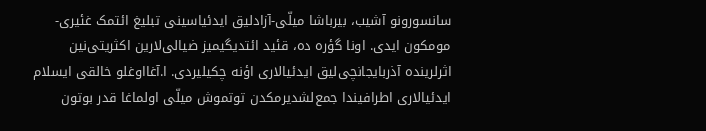سانسورونو آشیب، بیرباشا میلّی-آزادلیق ایدئیاسینی تبلیغ ائتمک غئیری-مومکون ایدی. اونا گؤره ده، قئید ائتدیگیمیز ضیالی‌لارین اکثریتی‌نین اثرلرینده آذربایجانچی‌لیق ایدئیالاری اؤنه چکیلیردی. ا.آغااوغلو خالقی ایسلام ایدئیالاری اطرافیندا جمع‌لشدیرمکدن توتموش میلّی اولماغا قدر بوتون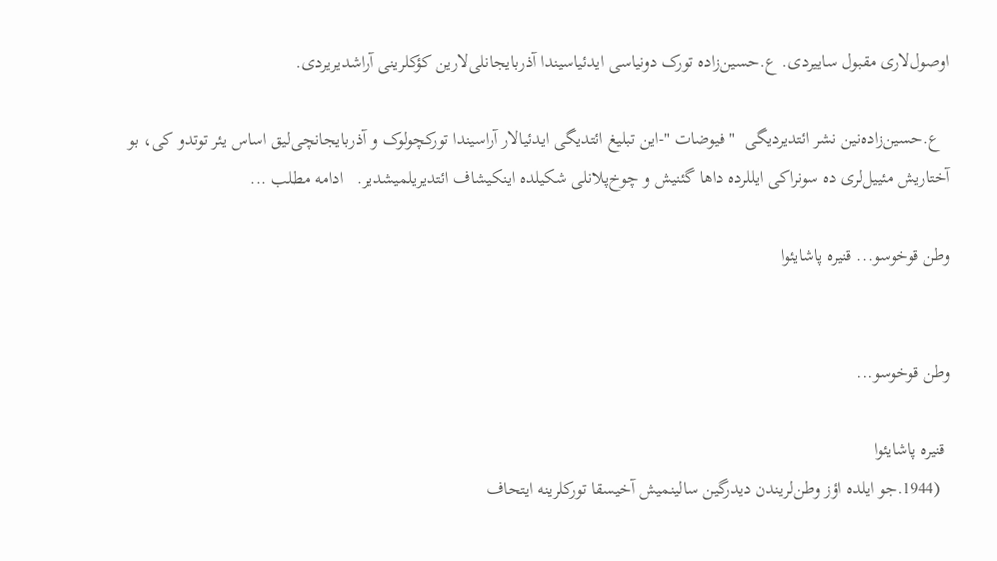اوصول‌لاری مقبول ساییردی. ع.حسین‌زاده تورک دونیاسی ایدئیاسیندا آذربایجانلی‌لارین کؤکلرینی آراشدیریردی.

  ع.حسین‌زاده‌نین نشر ائتدیردیگی  " فیوضات "-این تبلیغ ائتدیگی ایدئیالار آراسیندا تورکچولوک و آذربایجانچی‌لیق اساس یئر توتدو کی، بو آختاریش مئییل‌لری ده سونراکی ایللرده داها گئنیش و چوخ‌پلانلی شکیلده اینکیشاف ائتدیریلمیشدیر.   ادامه مطلب ...

وطن قوخوسو... قنیره پاشایئوا


وطن قوخوسو...

 قنیره پاشایئوا
  (1944.جو ایلده اؤز وطن‌لریندن دیدرگین سالینمیش آخیسقا تورکلرینه ایتحاف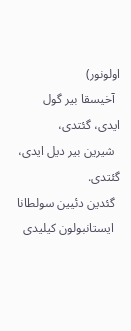اولونور)
  آخیسقا بیر گول ایدی، گئتدی،
  شیرین بیر دیل ایدی، گئتدی.
  گئدین دئیین سولطانا
  ایستانبولون کیلیدی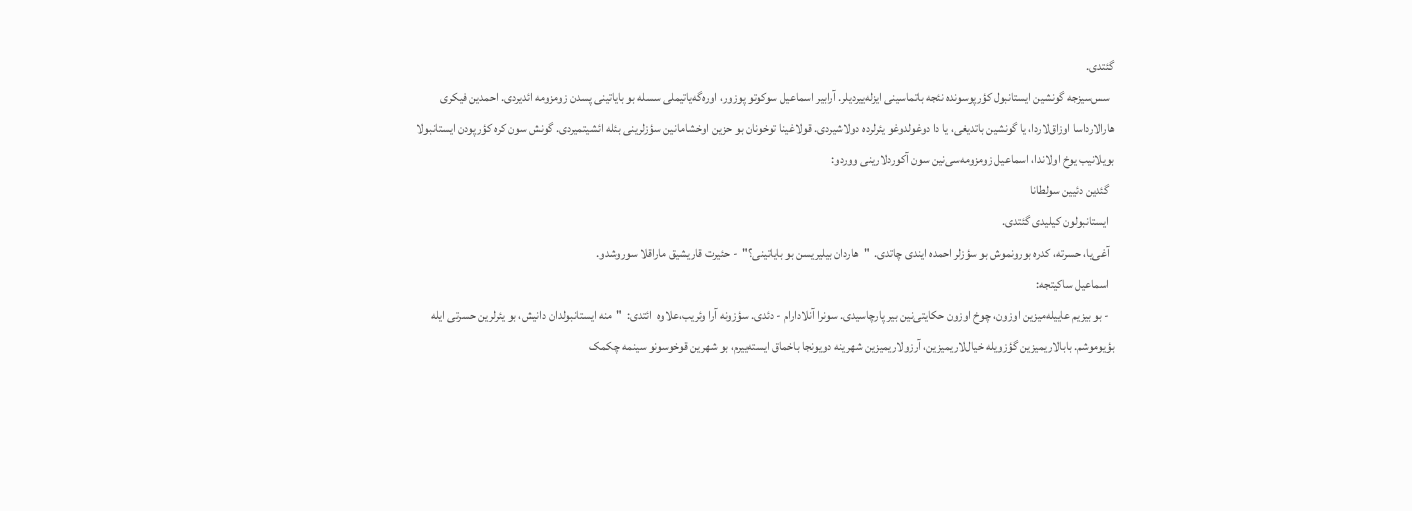گئتدی.
  سس‌سیزجه گونشین ایستانبول کؤرپوسونده نئجه باتماسینی ایزله‌ییردیلر. آرابیر اسماعیل سوکوتو پوزور، اوره‌گه‌یاتیملی سسله بو بایاتینی پسدن زومزومه ائدیردی. احمدین فیکری هارالارداسا اوزاق‌لاردا، یا گونشین باتدیغی، یا دا دوغولدوغو یئرلرده دولاشیردی. قولاغینا توخونان بو حزین اوخشامانین سؤزلرینی بئله ائشیتمیردی. گونش سون کره کؤرپودن ایستانبولا بویلانیب یوخ اولاندا، اسماعیل زومزومه‌سی‌نین سون آکوردلارینی ووردو:
  گئدین دئیین سولطانا
  ایستانبولون کیلیدی گئتدی.
  آغی‌یا، حسرته، کدره بورونموش بو سؤزلر احمده ایندی چاتدی.  "هاردان بیلیریسن بو بایاتینی؟‌"  - حئیرت قاریشیق ماراقلا سوروشدو.
  اسماعیل ساکیتجه:
  - بو بیزیم عاییله‌میزین اوزون، چوخ اوزون حکایتی‌نین بیر پارچاسیدی. سونرا آنلادارام - دئدی. سؤزونه آرا وئریب،علاوه  ائتدی:  "منه ایستانبولدان دانیش، بو یئرلرین حسرتی‌ ایله بؤیوموشم. بابالاریمیزین گؤزویله خیال‌لاریمیزین، آرزولاریمیزین شهرینه دویونجا باخماق ایسته‌ییرم، بو شهرین قوخوسونو سینمه چکمک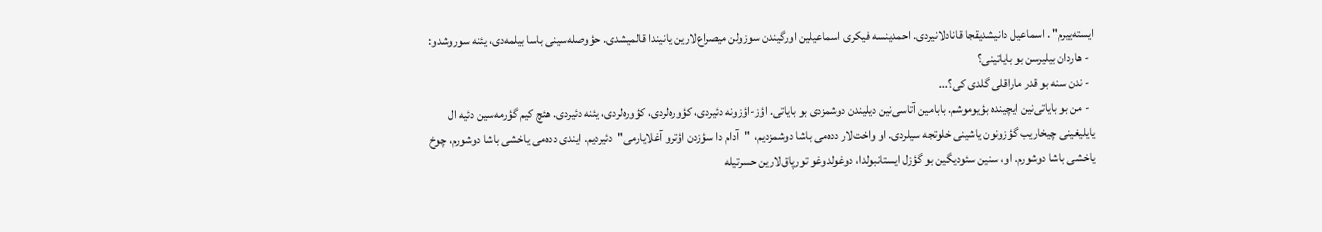ایسته‌ییرم‌" . اسماعیل دانیشدیقجا قانادلانیردی. احمدینسه فیکری اسماعیلین اورگیندن سوزولن میصراع‌لارین یانیندا قالمیشدی. حؤوصله‌سینی باسا بیلمه‌دی، یئنه سوروشدو:
  - هاردان بیلیرسن بو بایاتینی؟
  - ندن سنه بو قدر ماراقلی گلدی کی؟...
  - من بو بایاتی‌نین ایچینده بؤیوموشم. بابامین آتاسی‌نین دیلیندن دوشمزدی بو بایاتی. اؤز-اؤزونه دئیردی، کؤوره‌لردی، کؤوره‌لردی، یئنه دئیردی. هئچ کیم گؤرمه‌سین دئیه ال یایلیغینی چیخاریب گؤزونون یاشینی خلوتجه سیلردی. او واخت‌لار دده‌می باشا دوشمزدیم،  "آدام دا سؤزدن اؤترو آغلایارمی‌"  دئیردیم. ایندی دده‌می یاخشی باشا دوشورم، چوخ یاخشی باشا دوشورم. او، سنین سئودیگین بو گؤزل ایستانبولدا، دوغولدوغو تورپاق‌لارین حسرتیله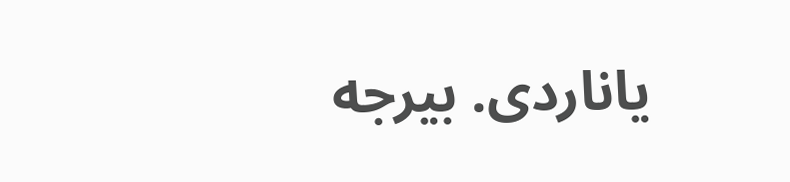یاناردی. بیرجه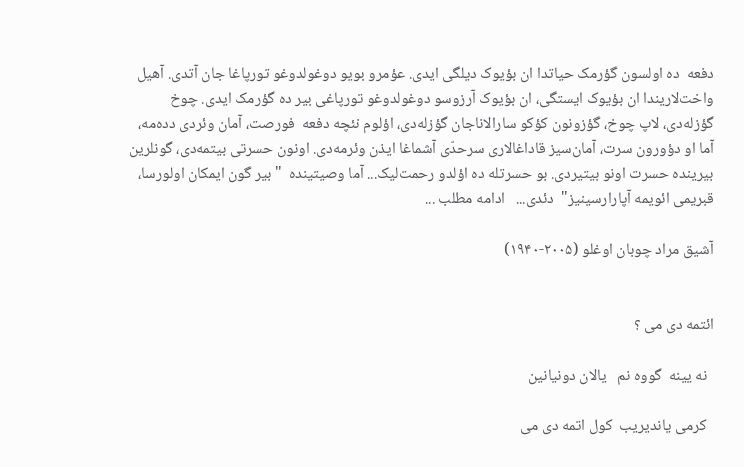دفعه  ده اولسون گؤرمک حیاتدا ان بؤیوک دیلگی ایدی. عؤمرو بویو دوغولدوغو تورپاغا جان آتدی. آهیل واخت‌لاریندا ان بؤیوک ایستگی، ان بؤیوک آرزوسو دوغولدوغو تورپاغی بیر ده گؤرمک ایدی. چوخ گؤزله‌دی، لاپ چوخ، گؤزونون کؤکو سارالاناجان گؤزله‌دی، اؤلوم نئچه دفعه  فورصت، آمان وئردی دده‌مه، آما او دؤورون سرت، آمان‌سیز قاداغالاری سرحدّی آشماغا ایذن وئرمه‌دی. اونون حسرتی بیتمه‌دی، گونلرین بیرینده حسرت اونو بیتیردی. بو حسرتله ده اؤلدو رحمت‌لیک... آما وصیتینده  "بیر گون ایمکان اولورسا، قبریمی ائویمه آپارارسینیز‌"  دئدی...   ادامه مطلب ...

آشیق مراد چوبان اوغلو (۲۰۰۵-۱۹۴۰)


ائتمه دی می ؟

  نه یینه  گووه نم   یالان دونیانین

  کرمی یاندیریب  کول اتمه دی می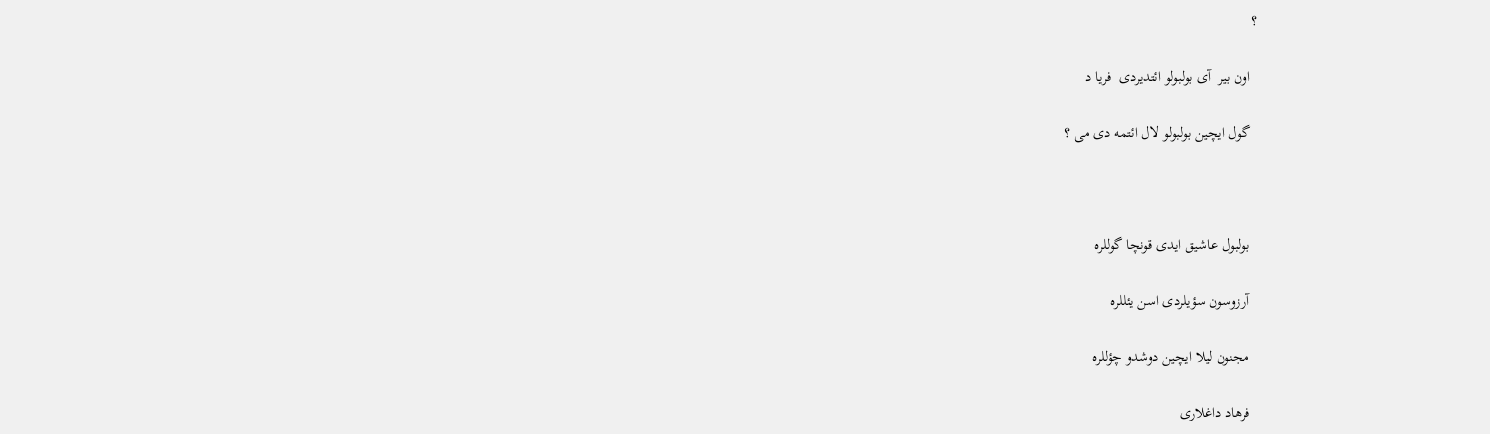؟

  اون بیر  آی بولبولو ائتدیردی  فریا د

  گول ایچین بولبولو لال ائتمه دی می ؟



  بولبول عاشیق ایدی قونچا گوللره

  آرزوسون سؤیلردی اسن یئللره

  مجنون لیلا ایچین دوشدو چؤللره

  فرهاد داغلاری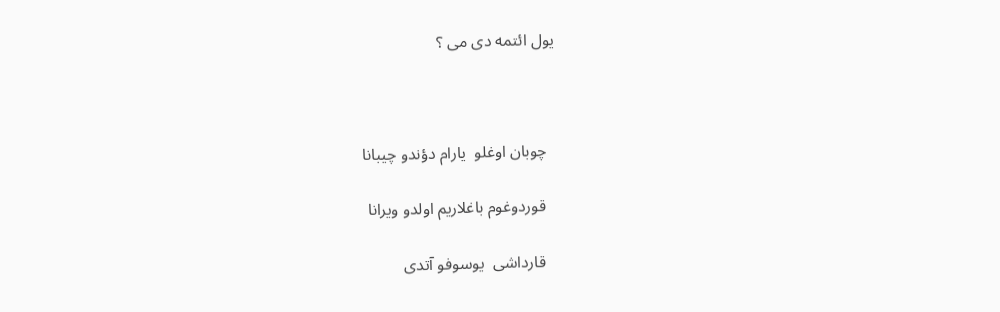یول ائتمه دی می ؟



  چوبان اوغلو  یارام دؤندو چیبانا

  قوردوغوم باغلاریم اولدو ویرانا

  قارداشی  یوسوفو آتدی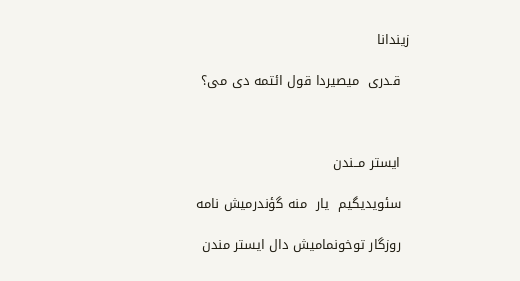زیندانا

  قـدری  میصیردا قول ائتمه دی می؟



  ایستر مــندن

  سئویدیگیم  یار  منه گؤندرمیش نامه

  روزگار توخونمامیش دال ایستر مندن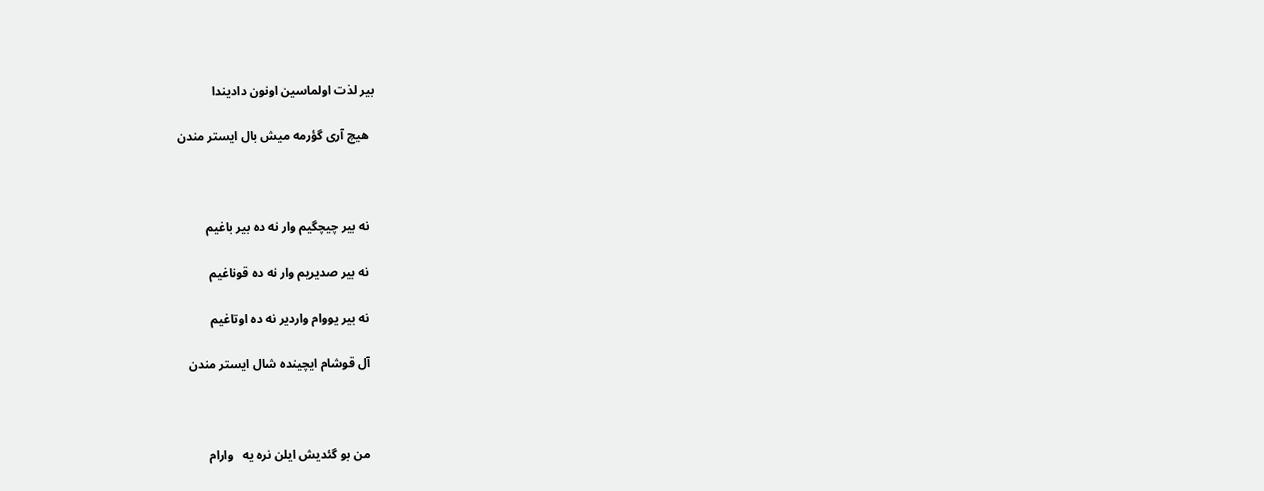بیر لذت اولماسین اونون دادیندا

  هیچ آری گؤرمه میش بال ایستر مندن



  نه بیر چیچگیم وار نه ده بیر باغیم

  نه بیر صدیریم وار نه ده قوناغیم

  نه بیر یووام واردیر نه ده اوتاغیم

  آل قوشام ایچینده شال ایستر مندن



  من بو گئدیش ایلن نره یه   وارام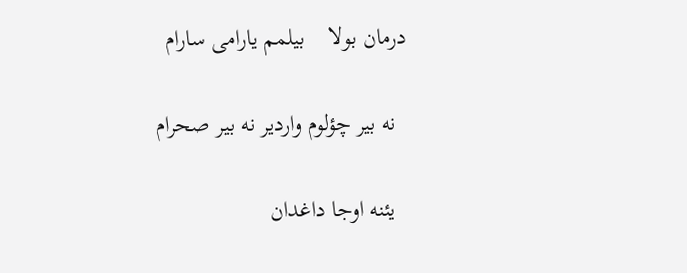درمان بولا    بیلمم یارامی سارام

  نه بیر چؤلوم واردیر نه بیر صحرام

  یئنه اوجا داغدان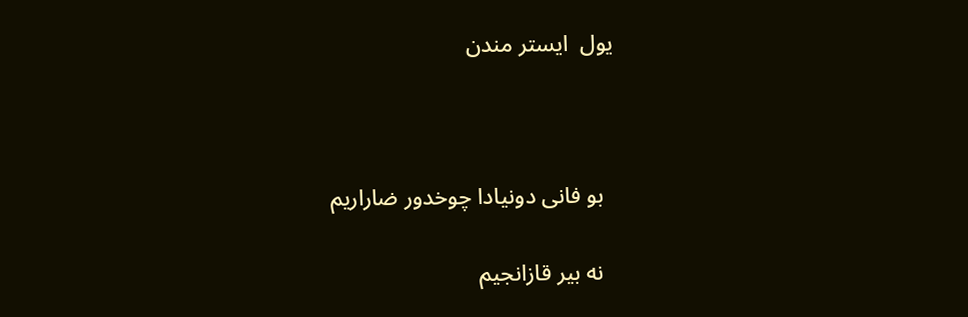یول  ایستر مندن



  بو فانی دونیادا چوخدور ضاراریم

  نه بیر قازانجیم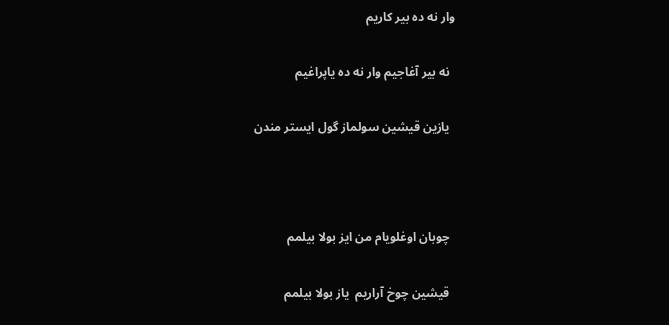وار نه ده بیر کاریم

  نه بیر آغاجیم وار نه ده یاپراغیم

  یازین قیشین سولماز گول ایستر مندن



  چوبان اوغلویام من ایز بولا بیلمم

  قیشین چوخ آراریم  یاز بولا بیلمم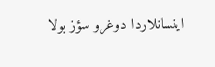اینسانلاردا دوغرو سؤز بولا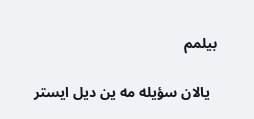بیلمم

  یالان سؤیله مه ین دیل ایستر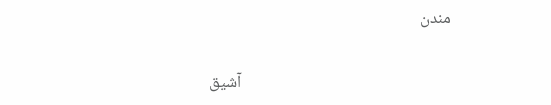مندن

                                                        آشیق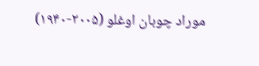موراد چوبان اوغلو (۲۰۰۵-۱۹۴۰)